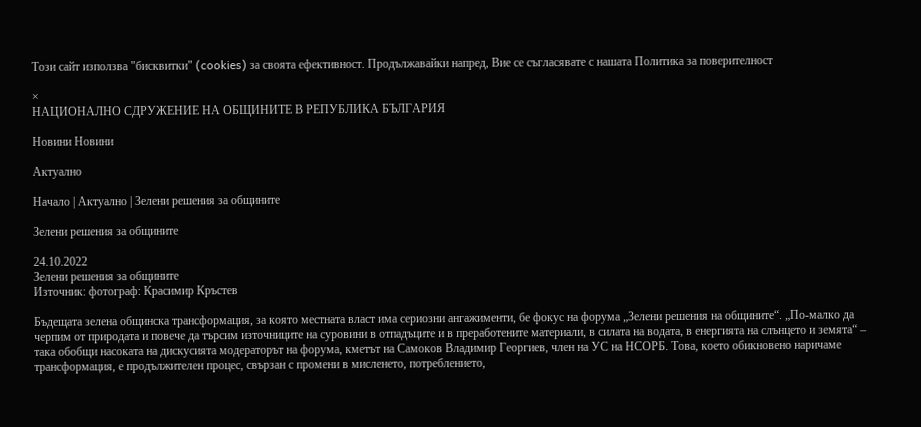Този сайт използва "бисквитки" (cookies) за своята ефективност. Продължавайки напред, Вие сe съгласявате с нашата Политика за поверителност

×
НАЦИОНАЛНО СДРУЖЕНИЕ НА ОБЩИНИТЕ В РЕПУБЛИКА БЪЛГАРИЯ

Новини Новини

Актуално

Начало | Актуално | Зелени решения за общините

Зелени решения за общините

24.10.2022
Зелени решения за общините
Източник: фотограф: Красимир Кръстев

Бъдещата зелена общинска трансформация, за която местната власт има сериозни ангажименти, бе фокус на форума „Зелени решения на общините“. „По-малко да черпим от природата и повече да търсим източниците на суровини в отпадъците и в преработените материали, в силата на водата, в енергията на слънцето и земята“ – така обобщи насоката на дискусията модераторът на форума, кметът на Самоков Владимир Георгиев, член на УС на НСОРБ. Това, което обикновено наричаме трансформация, е продължителен процес, свързан с промени в мисленето, потреблението,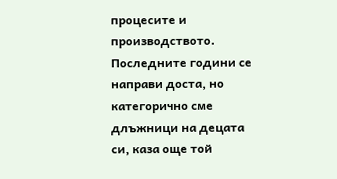процесите и производството. Последните години се направи доста, но категорично сме длъжници на децата си, каза още той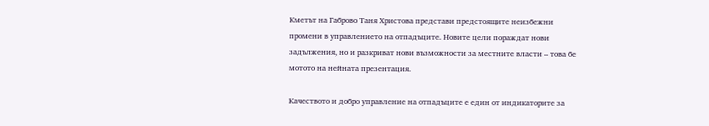Кметът на Габрово Таня Христова представи предстоящите неизбежни промени в управлението на отпадъците. Новите цели пораждат нови задължения, но и разкриват нови възможности за местните власти – това бе мотото на нейната презентация.

Качеството и добро управление на отпадъците е един от индикаторите за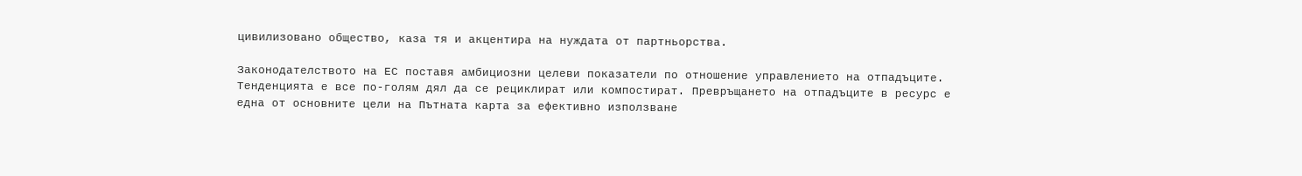цивилизовано общество, каза тя и акцентира на нуждата от партньорства.

Законодателството на ЕС поставя амбициозни целеви показатели по отношение управлението на отпадъците. Тенденцията е все по-голям дял да се рециклират или компостират. Превръщането на отпадъците в ресурс е една от основните цели на Пътната карта за ефективно използване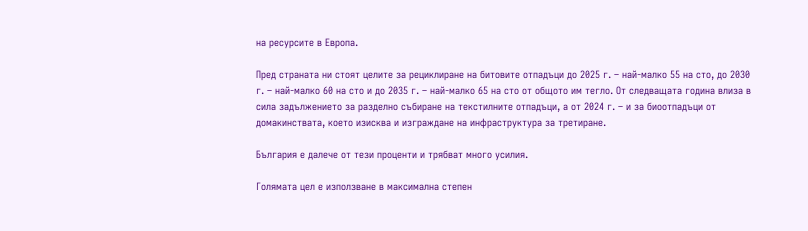на ресурсите в Европа.

Пред страната ни стоят целите за рециклиране на битовите отпадъци до 2025 г. – най-малко 55 на сто, до 2030 г. – най-малко 60 на сто и до 2035 г. – най-малко 65 на сто от общото им тегло. От следващата година влиза в сила задължението за разделно събиране на текстилните отпадъци, а от 2024 г. – и за биоотпадъци от домакинствата, което изисква и изграждане на инфраструктура за третиране.

България е далече от тези проценти и трябват много усилия.

Голямата цел е използване в максимална степен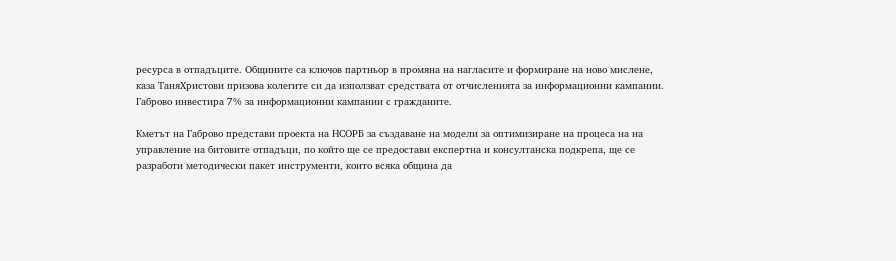ресурса в отпадъците. Общините са ключов партньор в промяна на нагласите и формиране на ново мислене, каза ТаняХристови призова колегите си да използват средствата от отчисленията за информационни кампании. Габрово инвестира 7% за информационни кампании с гражданите.

Кметът на Габрово представи проекта на НСОРБ за създаване на модели за оптимизиране на процеса на на управление на битовите отпадъци, по който ще се предостави експертна и консултанска подкрепа, ще се разработи методически пакет инструменти, които всяка община да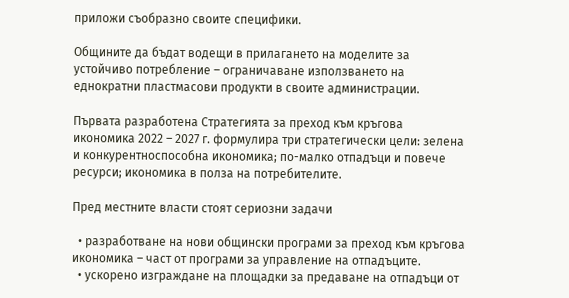приложи съобразно своите специфики.

Общините да бъдат водещи в прилагането на моделите за устойчиво потребление – ограничаване използването на еднократни пластмасови продукти в своите администрации.

Първата разработена Стратегията за преход към кръгова икономика 2022 – 2027 г. формулира три стратегически цели: зелена и конкурентноспособна икономика; по-малко отпадъци и повече ресурси; икономика в полза на потребителите.

Пред местните власти стоят сериозни задачи

  • разработване на нови общински програми за преход към кръгова икономика – част от програми за управление на отпадъците.
  • ускорено изграждане на площадки за предаване на отпадъци от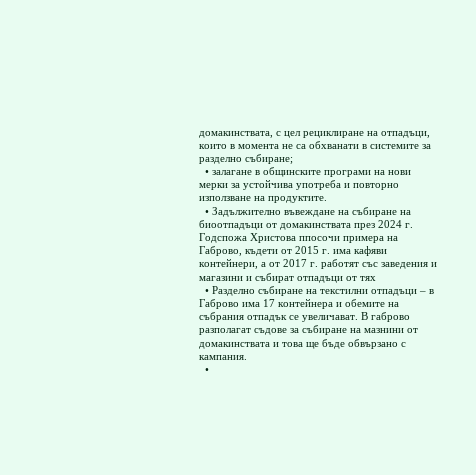домакинствата, с цел рециклиране на отпадъци, които в момента не са обхванати в системите за разделно събиране;
  • залагане в общинските програми на нови мерки за устойчива употреба и повторно използване на продуктите.
  • Задължително въвеждане на събиране на биоотпадъци от домакинствата през 2024 г. Годспожа Христова ппосочи примера на Габрово, къдети от 2015 г. има кафяви контейнери, а от 2017 г. работят със заведения и магазини и събират отпадъци от тях
  • Разделно събиране на текстилни отпадъци – в Габрово има 17 контейнера и обемите на събрания отпадък се увеличават. В габрово разполагат съдове за събиране на мазнини от домакинствата и това ще бъде обвързано с кампания.
  •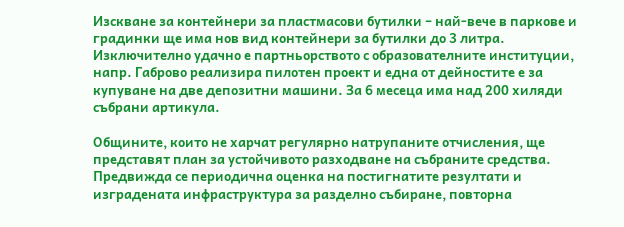Изскване за контейнери за пластмасови бутилки – най-вече в паркове и градинки ще има нов вид контейнери за бутилки до 3 литра. Изключително удачно е партньорството с образователните институции, напр. Габрово реализира пилотен проект и една от дейностите е за купуване на две депозитни машини. За 6 месеца има над 200 хиляди събрани артикула.

Общините, които не харчат регулярно натрупаните отчисления, ще представят план за устойчивото разходване на събраните средства. Предвижда се периодична оценка на постигнатите резултати и изградената инфраструктура за разделно събиране, повторна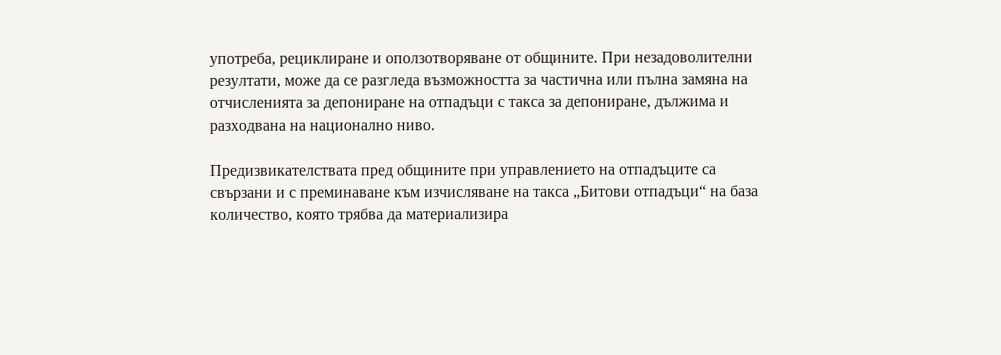употреба, рециклиране и оползотворяване от общините. При незадоволителни резултати, може да се разгледа възможността за частична или пълна замяна на отчисленията за депониране на отпадъци с такса за депониране, дължима и разходвана на национално ниво.

Предизвикателствата пред общините при управлението на отпадъците са свързани и с преминаване към изчисляване на такса „Битови отпадъци“ на база количество, която трябва да материализира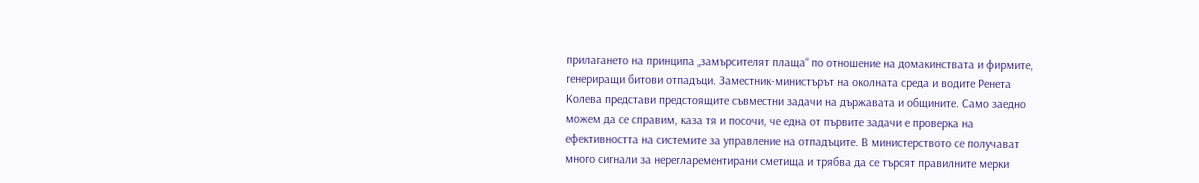прилагането на принципа „замърсителят плаща“ по отношение на домакинствата и фирмите, генериращи битови отпадъци. Заместник-министърът на околната среда и водите Ренета Колева представи предстоящите съвместни задачи на държавата и общините. Само заедно можем да се справим, каза тя и посочи, че една от първите задачи е проверка на ефективността на системите за управление на отпадъците. В министерството се получават много сигнали за нерегларементирани сметища и трябва да се търсят правилните мерки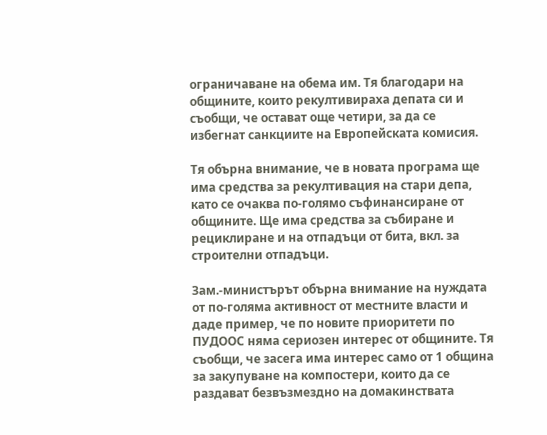ограничаване на обема им. Тя благодари на общините, които рекултивираха депата си и съобщи, че остават още четири, за да се избегнат санкциите на Европейската комисия.

Тя обърна внимание, че в новата програма ще има средства за рекултивация на стари депа, като се очаква по-голямо съфинансиране от общините. Ще има средства за събиране и рециклиране и на отпадъци от бита, вкл. за строителни отпадъци.

Зам.-министърът обърна внимание на нуждата от по-голяма активност от местните власти и даде пример, че по новите приоритети по ПУДООС няма сериозен интерес от общините. Тя съобщи, че засега има интерес само от 1 община за закупуване на компостери, които да се раздават безвъзмездно на домакинствата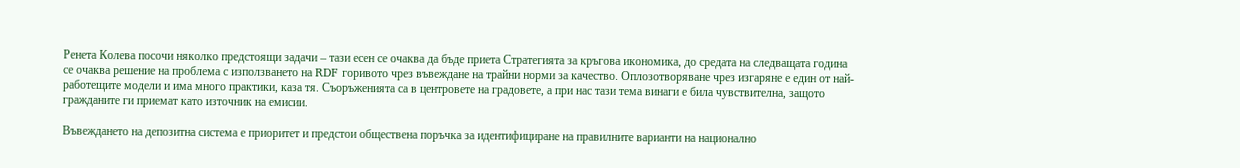Ренета Колева посочи няколко предстоящи задачи – тази есен се очаква да бъде приета Стратегията за кръгова икономика, до средата на следващата година се очаква решение на проблема с използването на RDF горивото чрез въвеждане на трайни норми за качество. Оплозотворяване чрез изгаряне е един от най-работещите модели и има много практики, каза тя. Съоръженията са в центровете на градовете, а при нас тази тема винаги е била чувствителна, защото гражданите ги приемат като източник на емисии.

Въвеждането на депозитна система е приоритет и предстои обществена поръчка за идентифициране на правилните варианти на национално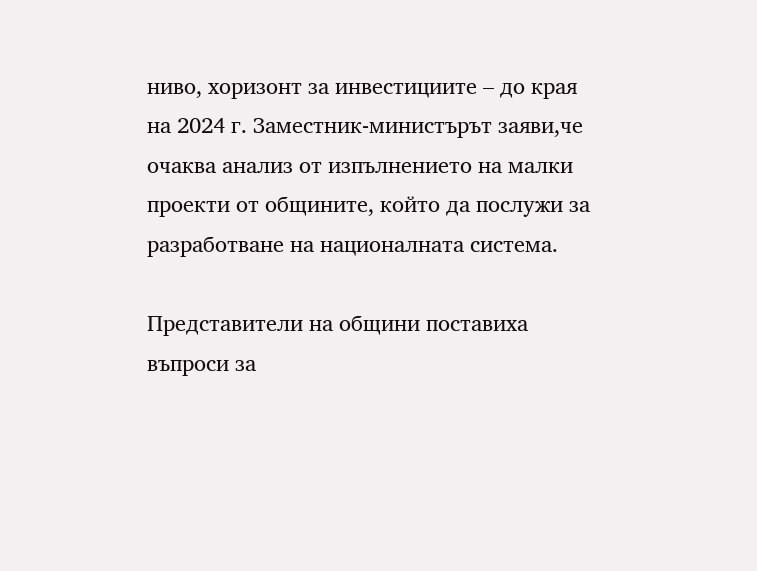ниво, хоризонт за инвестициите – до края на 2024 г. Заместник-министърът заяви,че очаква анализ от изпълнението на малки проекти от общините, който да послужи за разработване на националната система.

Представители на общини поставиха въпроси за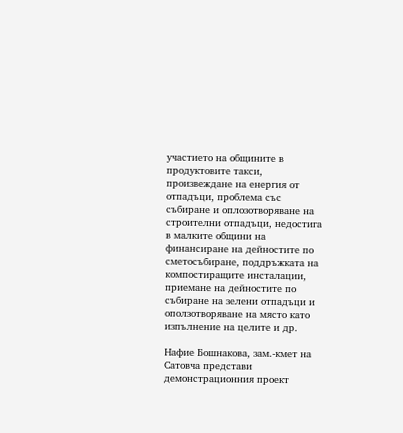участието на общините в продуктовите такси, произвеждане на енергия от отпадъци, проблема със събиране и оплозотворяване на строителни отпадъци, недостига в малките общини на финансиране на дейностите по сметосъбиране, поддръжката на компостиращите инсталации, приемане на дейностите по събиране на зелени отпадъци и оползотворяване на място като изпълнение на целите и др.

Нафие Бошнакова, зам.-кмет на Сатовча представи демонстрационния проект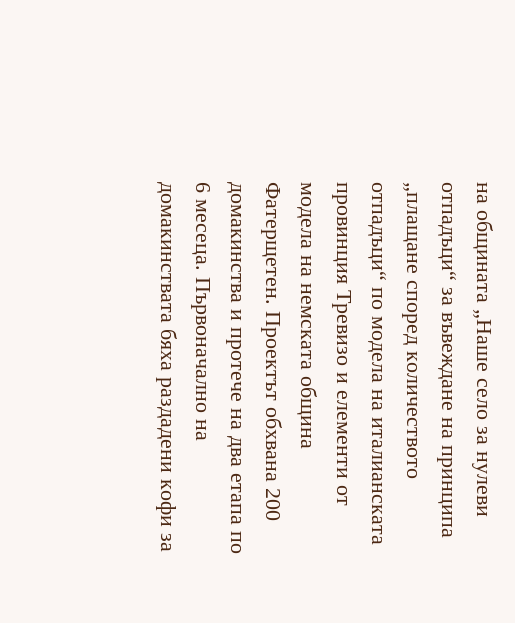на общината „Наше село за нулеви отпадъци“ за въвеждане на принципа „плащане според количеството отпадъци“ по модела на италианската провинция Тревизо и елементи от модела на немската община Фатерщетен. Проектът обхвана 200 домакинства и протече на два етапа по 6 месеца. Първоначално на домакинствата бяха раздадени кофи за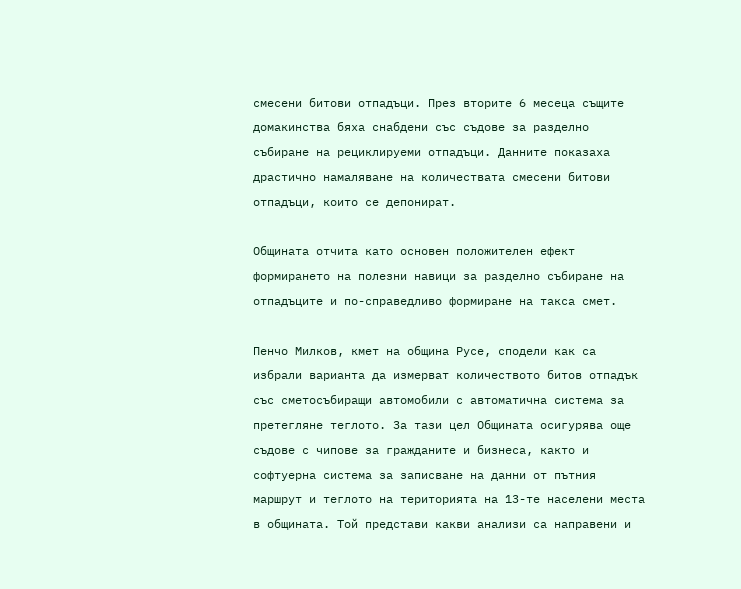смесени битови отпадъци. През вторите 6 месеца същите домакинства бяха снабдени със съдове за разделно събиране на рециклируеми отпадъци. Данните показаха драстично намаляване на количествата смесени битови отпадъци, които се депонират.

Общината отчита като основен положителен ефект формирането на полезни навици за разделно събиране на отпадъците и по-справедливо формиране на такса смет.

Пенчо Милков, кмет на община Русе, сподели как са избрали варианта да измерват количеството битов отпадък със сметосъбиращи автомобили с автоматична система за претегляне теглото. За тази цел Общината осигурява още съдове с чипове за гражданите и бизнеса, както и софтуерна система за записване на данни от пътния маршрут и теглото на територията на 13-те населени места в общината. Той представи какви анализи са направени и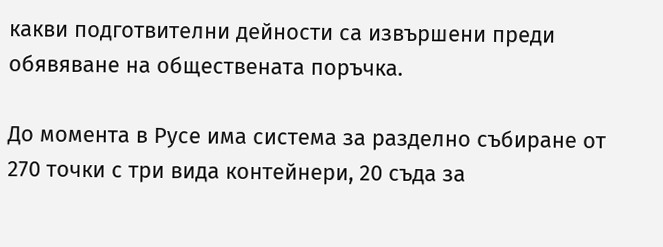какви подготвителни дейности са извършени преди обявяване на обществената поръчка.

До момента в Русе има система за разделно събиране от 270 точки с три вида контейнери, 20 съда за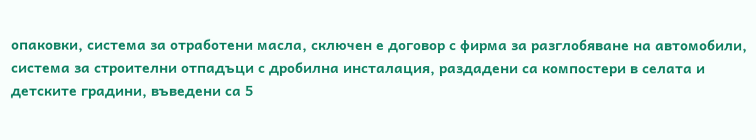опаковки, система за отработени масла, сключен е договор с фирма за разглобяване на автомобили, система за строителни отпадъци с дробилна инсталация, раздадени са компостери в селата и детските градини, въведени са 5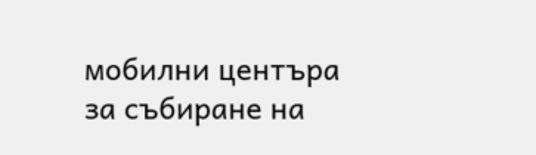мобилни центъра за събиране на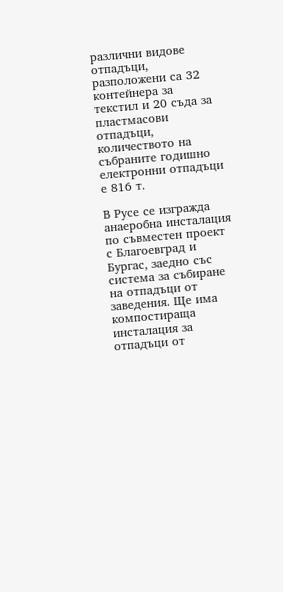различни видове отпадъци, разположени са 32 контейнера за текстил и 20 съда за пластмасови отпадъци, количеството на събраните годишно електронни отпадъци е 816 т.

В Русе се изгражда анаеробна инсталация по съвместен проект с Благоевград и Бургас, заедно със система за събиране на отпадъци от заведения. Ще има компостираща инсталация за отпадъци от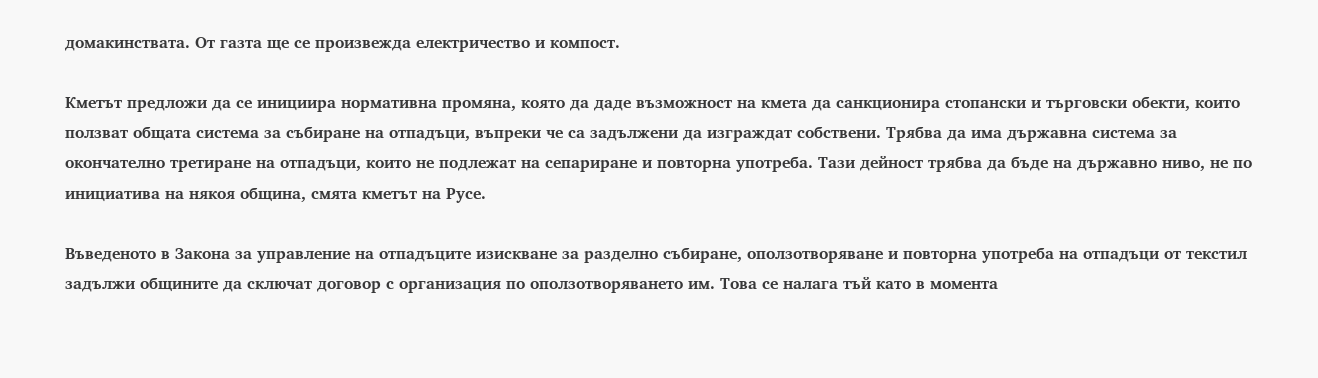домакинствата. От газта ще се произвежда електричество и компост.

Кметът предложи да се инициира нормативна промяна, която да даде възможност на кмета да санкционира стопански и търговски обекти, които ползват общата система за събиране на отпадъци, въпреки че са задължени да изграждат собствени. Трябва да има държавна система за окончателно третиране на отпадъци, които не подлежат на сепариране и повторна употреба. Тази дейност трябва да бъде на държавно ниво, не по инициатива на някоя община, смята кметът на Русе.

Въведеното в Закона за управление на отпадъците изискване за разделно събиране, оползотворяване и повторна употреба на отпадъци от текстил задължи общините да сключат договор с организация по оползотворяването им. Това се налага тъй като в момента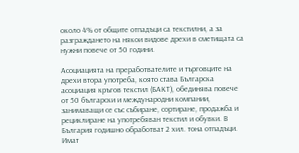около 4% от общите отпадъци са текстилни, а за разграждането на някои видове дрехи в сметищата са нужни повече от 50 години.

Асоциацията на преработвателите и търговците на дрехи втора употреба, която става Българска асоциация кръгов текстил (БАКТ), обединява повече от 50 български и международни компании, занимаващи се със събиране, сортиране, продажба и рециклиране на употребяван текстил и обувки. В България годишно обработват 2 хил. тона отпадъци. Имат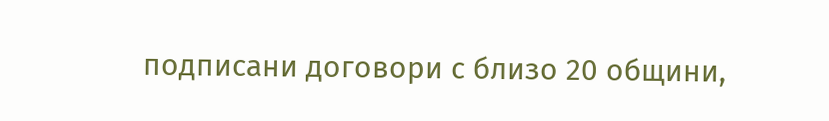подписани договори с близо 20 общини,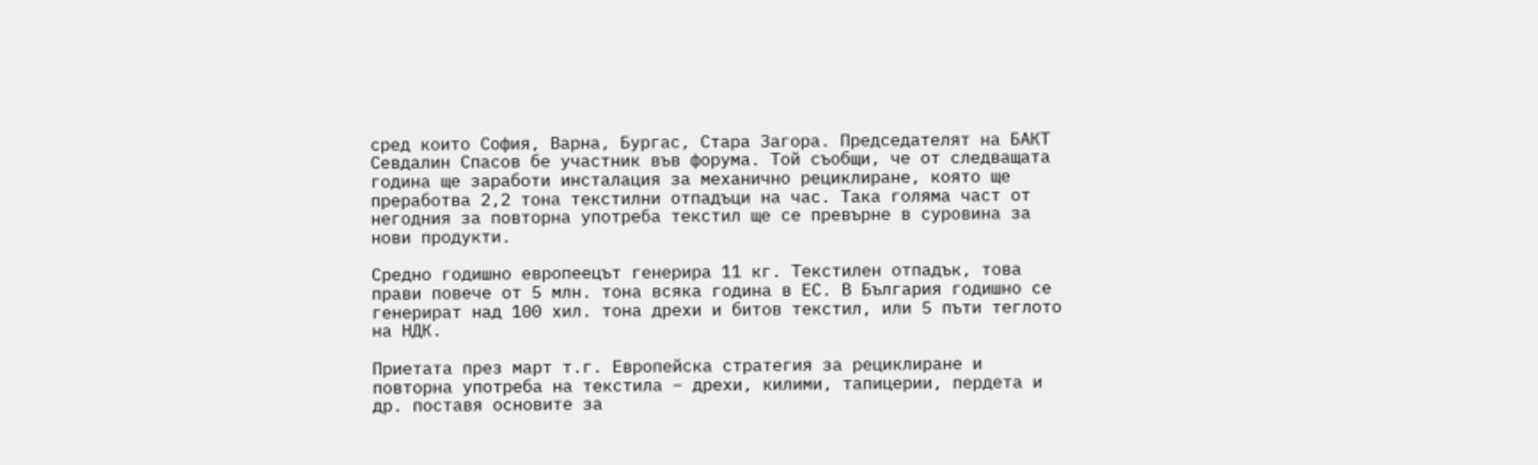сред които София, Варна, Бургас, Стара Загора. Председателят на БАКТ Севдалин Спасов бе участник във форума. Той съобщи, че от следващата година ще заработи инсталация за механично рециклиране, която ще преработва 2,2 тона текстилни отпадъци на час. Така голяма част от негодния за повторна употреба текстил ще се превърне в суровина за нови продукти.

Средно годишно европеецът генерира 11 кг. Текстилен отпадък, това прави повече от 5 млн. тона всяка година в ЕС. В България годишно се генерират над 100 хил. тона дрехи и битов текстил, или 5 пъти теглото на НДК.

Приетата през март т.г. Европейска стратегия за рециклиране и повторна употреба на текстила – дрехи, килими, тапицерии, пердета и др. поставя основите за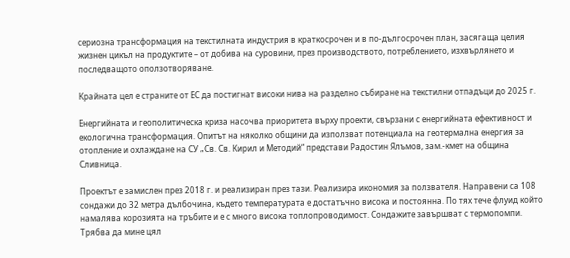сериозна трансформация на текстилната индустрия в краткосрочен и в по-дългосрочен план, засягаща целия жизнен цикъл на продуктите – от добива на суровини, през производството, потреблението, изхвърлянето и последващото оползотворяване.

Крайната цел е страните от ЕС да постигнат високи нива на разделно събиране на текстилни отпадъци до 2025 г.

Енергийната и геополитическа криза насочва приоритета върху проекти, свързани с енергийната ефективност и екологична трансформация. Опитът на няколко общини да използват потенциала на геотермална енергия за отопление и охлаждане на СУ „Св. Св. Кирил и Методий“ представи Радостин Ялъмов, зам.-кмет на община Сливница.

Проектът е замислен през 2018 г. и реализиран през тази. Реализира икономия за ползвателя. Направени са 108 сондажи до 32 метра дълбочина, където температурата е достатъчно висока и постоянна. По тях тече флуид който намалява корозията на тръбите и е с много висока топлопроводимост. Сондажите завършват с термопомпи. Трябва да мине цял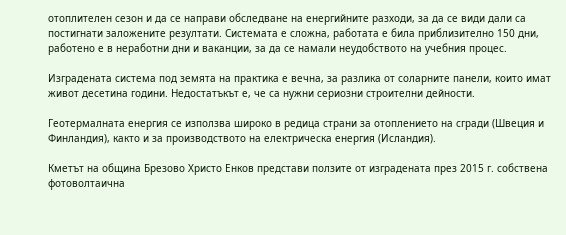отоплителен сезон и да се направи обследване на енергийните разходи, за да се види дали са постигнати заложените резултати. Системата е сложна, работата е била приблизително 150 дни, работено е в неработни дни и ваканции, за да се намали неудобството на учебния процес.

Изградената система под земята на практика е вечна, за разлика от соларните панели, които имат живот десетина години. Недостатъкът е, че са нужни сериозни строителни дейности.

Геотермалната енергия се използва широко в редица страни за отоплението на сгради (Швеция и Финландия), както и за производството на електрическа енергия (Исландия).

Кметът на община Брезово Христо Енков представи ползите от изградената през 2015 г. собствена фотоволтаична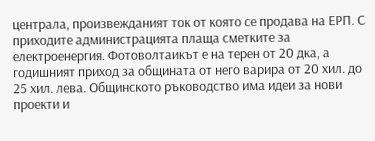централа, произвежданият ток от която се продава на ЕРП. С приходите администрацията плаща сметките за електроенергия. Фотоволтаикът е на терен от 20 дка, а годишният приход за общината от него варира от 20 хил. до 25 хил. лева. Общинското ръководство има идеи за нови проекти и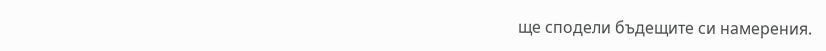ще сподели бъдещите си намерения.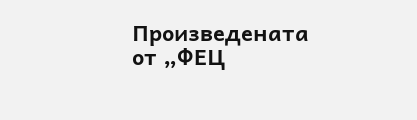Произведената от „ФЕЦ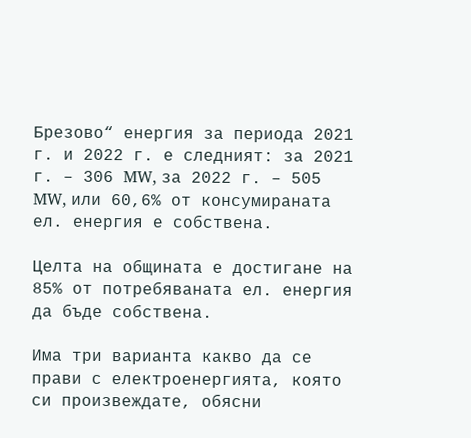Брезово“ енергия за периода 2021 г. и 2022 г. е следният: за 2021 г. – 306 MW, за 2022 г. – 505 MW, или 60,6% от консумираната ел. енергия е собствена.

Целта на общината е достигане на 85% от потребяваната ел. енергия да бъде собствена.

Има три варианта какво да се прави с електроенергията, която си произвеждате, обясни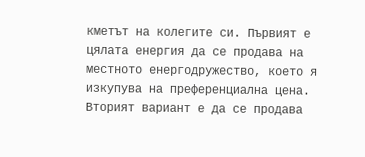кметът на колегите си. Първият е цялата енергия да се продава на местното енергодружество, което я изкупува на преференциална цена. Вторият вариант е да се продава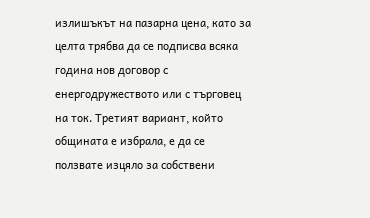излишъкът на пазарна цена, като за целта трябва да се подписва всяка година нов договор с енергодружеството или с търговец на ток. Третият вариант, който общината е избрала, е да се ползвате изцяло за собствени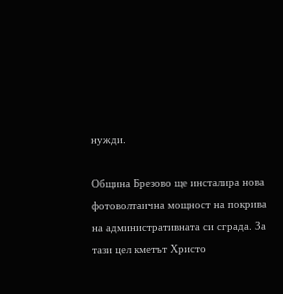нужди.

Община Брезово ще инсталира нова фотоволтаична мощност на покрива на административната си сграда. За тази цел кметът Христо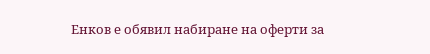Енков е обявил набиране на оферти за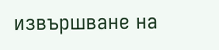извършване на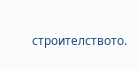строителството.